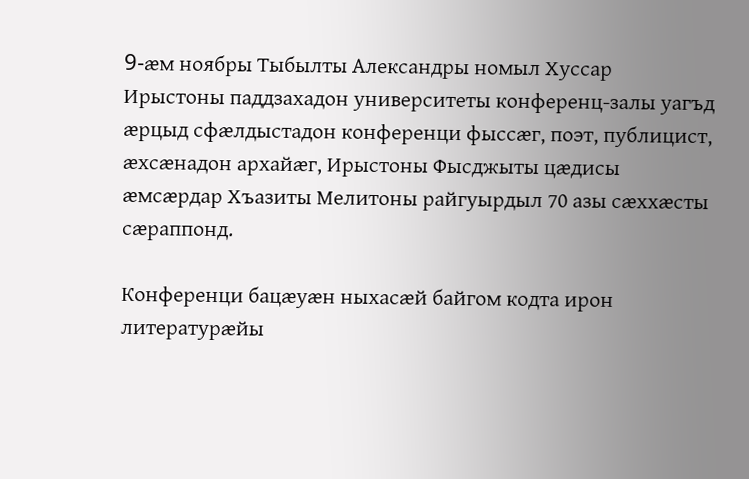9-æм ноябры Тыбылты Александры номыл Хуссар Ирыстоны паддзахадон университеты конференц-залы уагъд æрцыд сфæлдыстадон конференци фыссæг, поэт, публицист, æхсæнадон архайæг, Ирыстоны Фысджыты цæдисы æмсæрдар Хъазиты Мелитоны райгуырдыл 70 азы сæххæсты сæраппонд.

Конференци бацæуæн ныхасæй байгом кодта ирон литературæйы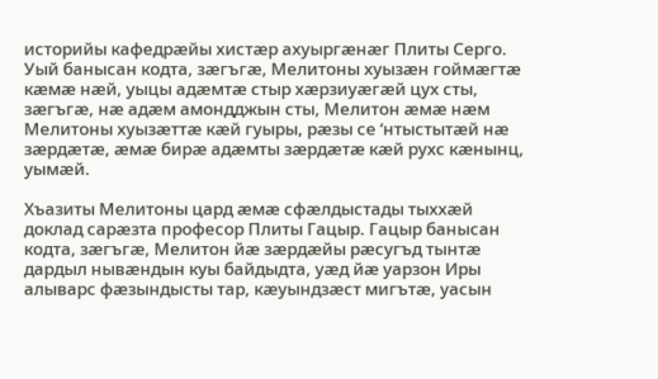историйы кафедрæйы хистæр ахуыргæнæг Плиты Серго. Уый банысан кодта, зæгъгæ, Мелитоны хуызæн гоймæгтæ кæмæ нæй, уыцы адæмтæ стыр хæрзиуæгæй цух сты, зæгъгæ, нæ адæм амондджын сты, Мелитон æмæ нæм Мелитоны хуызæттæ кæй гуыры, рæзы се ‘нтыстытæй нæ зæрдæтæ, æмæ бирæ адæмты зæрдæтæ кæй рухс кæнынц, уымæй.

Хъазиты Мелитоны цард æмæ сфæлдыстады тыххæй доклад сарæзта професор Плиты Гацыр. Гацыр банысан кодта, зæгъгæ, Мелитон йæ зæрдæйы рæсугъд тынтæ дардыл нывæндын куы байдыдта, уæд йæ уарзон Иры алыварс фæзындысты тар, кæуындзæст мигътæ, уасын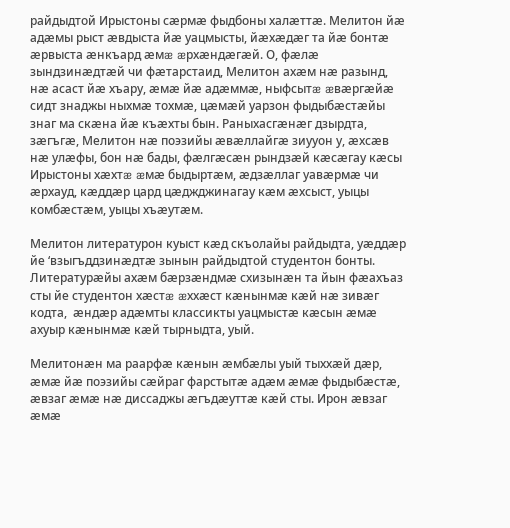райдыдтой Ирыстоны сæрмæ фыдбоны халæттæ. Мелитон йæ адæмы рыст æвдыста йæ уацмысты, йæхæдæг та йæ бонтæ æрвыста æнкъард æмæ æрхæндæгæй. О, фæлæ зындзинæдтæй чи фæтарстаид, Мелитон ахæм нæ разынд, нæ асаст йæ хъару, æмæ йæ адæммæ, ныфсытæ æвæргæйæ сидт знаджы ныхмæ тохмæ, цæмæй уарзон фыдыбæстæйы знаг ма скæна йæ къæхты бын. Раныхасгæнæг дзырдта, зæгъгæ, Мелитон нæ поэзийы æвæллайгæ зиууон у, æхсæв нæ улæфы, бон нæ бады, фæлгæсæн рындзæй кæсæгау кæсы Ирыстоны хæхтæ æмæ быдыртæм, æдзæллаг уавæрмæ чи æрхауд, кæддæр цард цæджджинагау кæм æхсыст, уыцы комбæстæм, уыцы хъæутæм.

Мелитон литературон куыст кæд скъолайы райдыдта, уæддæр йе ‘взыгъддзинæдтæ зынын райдыдтой студентон бонты. Литературæйы ахæм бæрзæндмæ схизынæн та йын фæахъаз сты йе студентон хæстæ æххæст кæнынмæ кæй нæ зивæг кодта,  æндæр адæмты классикты уацмыстæ кæсын æмæ ахуыр кæнынмæ кæй тырныдта, уый.

Мелитонæн ма раарфæ кæнын æмбæлы уый тыххæй дæр, æмæ йæ поэзийы сæйраг фарстытæ адæм æмæ фыдыбæстæ, æвзаг æмæ нæ диссаджы æгъдæуттæ кæй сты. Ирон æвзаг æмæ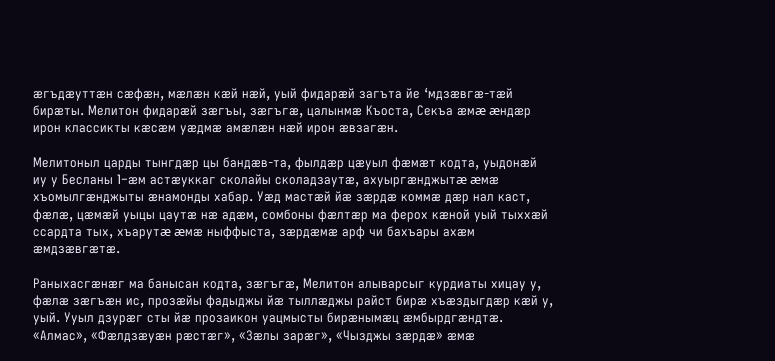æгъдæуттæн сæфæн, мæлæн кæй нæй, уый фидарæй загъта йе ‘мдзæвгæ-тæй бирæты. Мелитон фидарæй зæгъы, зæгъгæ, цалынмæ Къоста, Секъа æмæ æндæр ирон классикты кæсæм уæдмæ амæлæн нæй ирон æвзагæн.

Мелитоныл царды тынгдæр цы бандæв-та, фылдæр цæуыл фæмæт кодта, уыдонæй иу у Бесланы 1-æм астæуккаг сколайы сколадзаутæ, ахуыргæнджытæ æмæ хъомылгæнджыты æнамонды хабар. Уæд мастæй йæ зæрдæ коммæ дæр нал каст, фæлæ, цæмæй уыцы цаутæ нæ адæм, сомбоны фæлтæр ма ферох кæной уый тыххæй ссардта тых, хъарутæ æмæ ныффыста, зæрдæмæ арф чи бахъары ахæм æмдзæвгæтæ.

Раныхасгæнæг ма банысан кодта, зæгъгæ, Мелитон алыварсыг курдиаты хицау у, фæлæ зæгъæн ис, прозæйы фадыджы йæ тыллæджы райст бирæ хъæздыгдæр кæй у, уый. Ууыл дзурæг сты йæ прозаикон уацмысты бирæнымæц æмбырдгæндтæ. «Алмас», «Фæлдзæуæн рæстæг», «Зæлы зарæг», «Чызджы зæрдæ» æмæ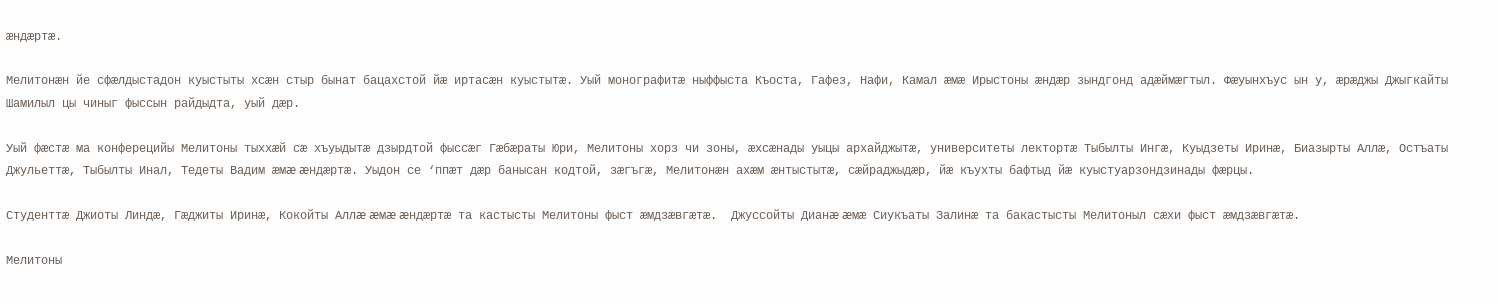æндæртæ.

Мелитонæн йе сфæлдыстадон куыстыты хсæн стыр бынат бацахстой йæ иртасæн куыстытæ. Уый монографитæ ныффыста Къоста, Гафез, Нафи, Камал æмæ Ирыстоны æндæр зындгонд адæймæгтыл. Фæуынхъус ын у, æрæджы Джыгкайты Шамилыл цы чиныг фыссын райдыдта, уый дæр.

Уый фæстæ ма конферецийы Мелитоны тыххæй сæ хъуыдытæ дзырдтой фыссæг Гæбæраты Юри, Мелитоны хорз чи зоны, æхсæнады уыцы архайджытæ, университеты лектортæ Тыбылты Ингæ, Куыдзеты Иринæ, Биазырты Аллæ, Остъаты Джульеттæ, Тыбылты Инал, Тедеты Вадим æмæ æндæртæ. Уыдон се ‘ппæт дæр банысан кодтой, зæгъгæ, Мелитонæн ахæм æнтыстытæ, сæйраджыдæр, йæ къухты бафтыд йæ куыстуарзондзинады фæрцы.

Студенттæ Джиоты Линдæ, Гæджиты Иринæ, Кокойты Аллæ æмæ æндæртæ та кастысты Мелитоны фыст æмдзæвгæтæ.  Джуссойты Дианæ æмæ Сиукъаты Залинæ та бакастысты Мелитоныл сæхи фыст æмдзæвгæтæ.

Мелитоны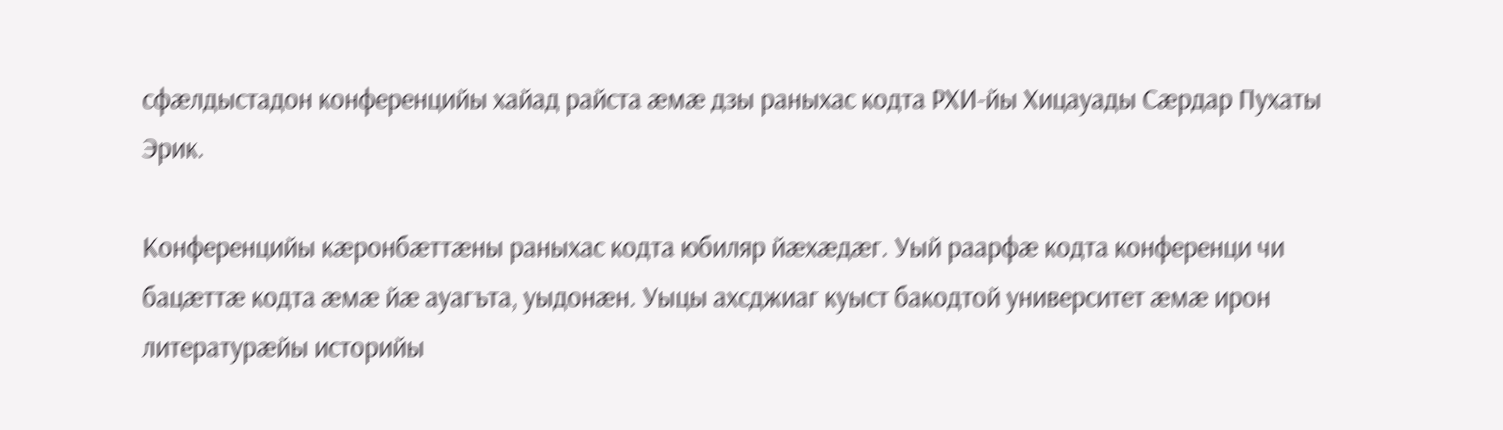сфæлдыстадон конференцийы хайад райста æмæ дзы раныхас кодта РХИ-йы Хицауады Сæрдар Пухаты Эрик.

Конференцийы кæронбæттæны раныхас кодта юбиляр йæхæдæг. Уый раарфæ кодта конференци чи бацæттæ кодта æмæ йæ ауагъта, уыдонæн. Уыцы ахсджиаг куыст бакодтой университет æмæ ирон литературæйы историйы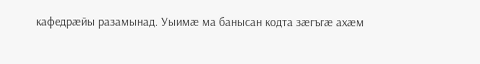кафедрæйы разамынад. Уыимæ ма банысан кодта зæгъгæ ахæм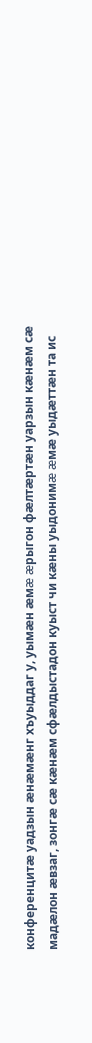конференцитæ уадзын æнæмæнг хъуыддаг у, уымæн æмæ æрыгон фæлтæртæн уарзын кæнæм сæ мадæлон æвзаг, зонгæ сæ кæнæм сфæлдыстадон куыст чи кæны уыдонимæ æмæ уыдæттæн та ис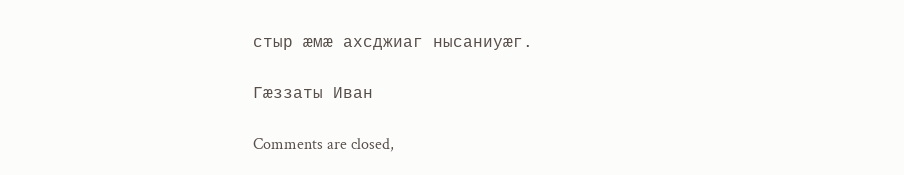стыр æмæ ахсджиаг нысаниуæг.

Гæззаты Иван

Comments are closed,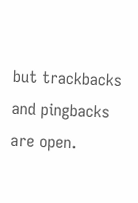but trackbacks and pingbacks are open.